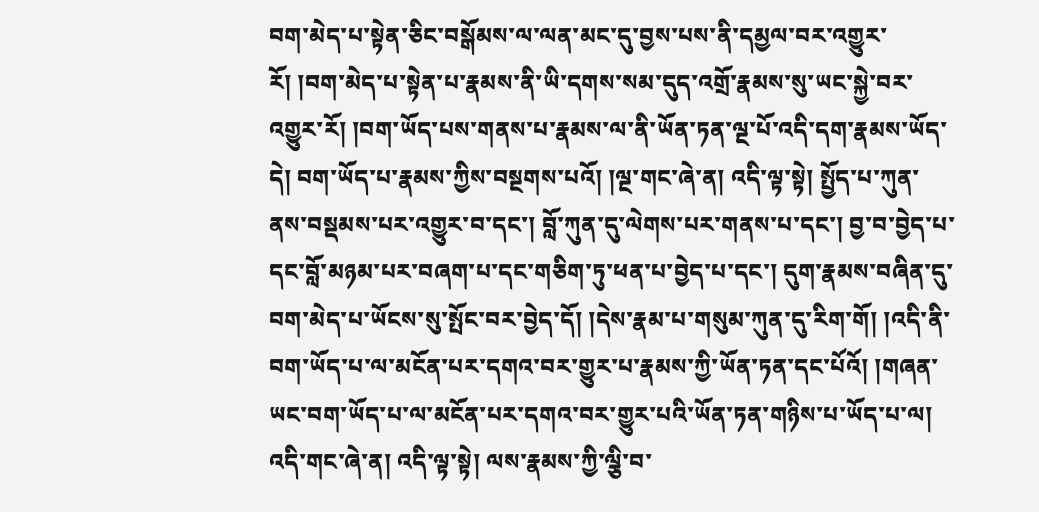བག་མེད་པ་སྟེན་ཅིང་བསྒོམས་ལ་ལན་མང་དུ་བྱས་པས་ནི་དམྱལ་བར་འགྱུར་རོ། །བག་མེད་པ་སྟེན་པ་རྣམས་ནི་ཡི་དགས་སམ་དུད་འགྲོ་རྣམས་སུ་ཡང་སྐྱེ་བར་འགྱུར་རོ། །བག་ཡོད་པས་གནས་པ་རྣམས་ལ་ནི་ཡོན་ཏན་ལྔ་པོ་འདི་དག་རྣམས་ཡོད་དེ། བག་ཡོད་པ་རྣམས་ཀྱིས་བསྔགས་པའོ། །ལྔ་གང་ཞེ་ན། འདི་ལྟ་སྟེ། སྤྱོད་པ་ཀུན་ནས་བསྡམས་པར་འགྱུར་བ་དང་། བློ་ཀུན་དུ་ལེགས་པར་གནས་པ་དང་། བྱ་བ་བྱེད་པ་དང་བློ་མཉམ་པར་བཞག་པ་དང་གཅིག་ཏུ་ཕན་པ་བྱེད་པ་དང་། དུག་རྣམས་བཞིན་དུ་བག་མེད་པ་ཡོངས་སུ་སྤོང་བར་བྱེད་དོ། །དེས་རྣམ་པ་གསུམ་ཀུན་དུ་རིག་གོ། །འདི་ནི་བག་ཡོད་པ་ལ་མངོན་པར་དགའ་བར་གྱུར་པ་རྣམས་ཀྱི་ཡོན་ཏན་དང་པོའོ། །གཞན་ཡང་བག་ཡོད་པ་ལ་མངོན་པར་དགའ་བར་གྱུར་པའི་ཡོན་ཏན་གཉིས་པ་ཡོད་པ་ལ། འདི་གང་ཞེ་ན། འདི་ལྟ་སྟེ། ལས་རྣམས་ཀྱི་ལྕི་བ་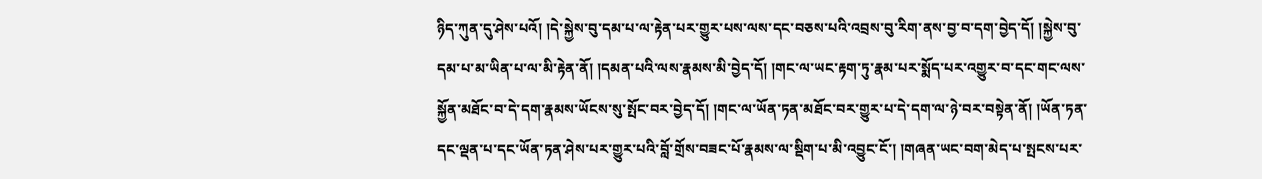ཉིད་ཀུན་དུ་ཤེས་པའོ། །དེ་སྐྱེས་བུ་དམ་པ་ལ་རྟེན་པར་གྱུར་པས་ལས་དང་བཅས་པའི་འབྲས་བུ་རིག་ནས་བྱ་བ་དག་བྱེད་དོ། །སྐྱེས་བུ་དམ་པ་མ་ཡིན་པ་ལ་མི་རྟེན་ནོ། །དམན་པའི་ལས་རྣམས་མི་བྱེད་དོ། །གང་ལ་ཡང་རྟག་ཏུ་རྣམ་པར་སྨོད་པར་འགྱུར་བ་དང་གང་ལས་སྐྱོན་མཐོང་བ་དེ་དག་རྣམས་ཡོངས་སུ་སྤོང་བར་བྱེད་དོ། །གང་ལ་ཡོན་ཏན་མཐོང་བར་གྱུར་པ་དེ་དག་ལ་ཉེ་བར་བསྟེན་ནོ། །ཡོན་ཏན་དང་ལྡན་པ་དང་ཡོན་ཏན་ཤེས་པར་གྱུར་པའི་བློ་གྲོས་བཟང་པོ་རྣམས་ལ་སྡིག་པ་མི་འབྱུང་ངོ་། །གཞན་ཡང་བག་མེད་པ་སྤངས་པར་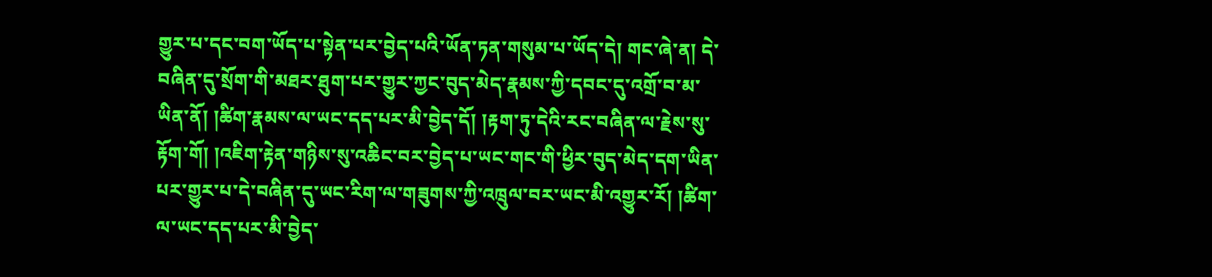གྱུར་པ་དང་བག་ཡོད་པ་སྟེན་པར་བྱེད་པའི་ཡོན་ཏན་གསུམ་པ་ཡོད་དེ། གང་ཞེ་ན། དེ་བཞིན་དུ་སྲོག་གི་མཐར་ཐུག་པར་གྱུར་ཀྱང་བུད་མེད་རྣམས་ཀྱི་དབང་དུ་འགྲོ་བ་མ་ཡིན་ནོ། །ཚིག་རྣམས་ལ་ཡང་དད་པར་མི་བྱེད་དོ། །རྟག་ཏུ་དེའི་རང་བཞིན་ལ་རྗེས་སུ་རྟོག་གོ། །འཇིག་རྟེན་གཉིས་སུ་འཆིང་བར་བྱེད་པ་ཡང་གང་གི་ཕྱིར་བུད་མེད་དག་ཡིན་པར་གྱུར་པ་དེ་བཞིན་དུ་ཡང་རིག་ལ་གཟུགས་ཀྱི་འཁྲུལ་བར་ཡང་མི་འགྱུར་རོ། །ཚིག་ལ་ཡང་དད་པར་མི་བྱེད་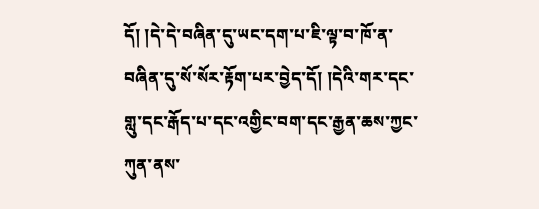དོ། །དེ་དེ་བཞིན་དུ་ཡང་དག་པ་ཇི་ལྟ་བ་ཁོ་ན་བཞིན་དུ་སོ་སོར་རྟོག་པར་བྱེད་དོ། །དེའི་གར་དང་གླུ་དང་རྒོད་པ་དང་འགྱིང་བག་དང་རྒྱན་ཆས་ཀྱང་ཀུན་ནས་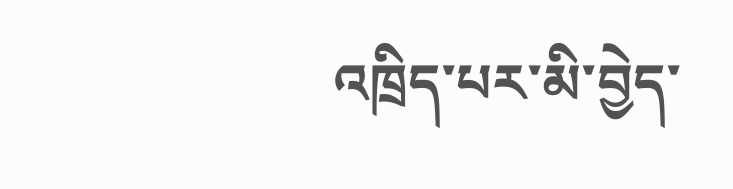འཁྲིད་པར་མི་བྱེད་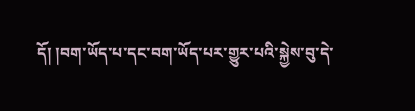དོ། །བག་ཡོད་པ་དང་བག་ཡོད་པར་གྱུར་པའི་སྐྱེས་བུ་དེ་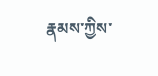རྣམས་ཀྱིས་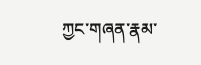ཀྱང་གཞན་རྣམ་